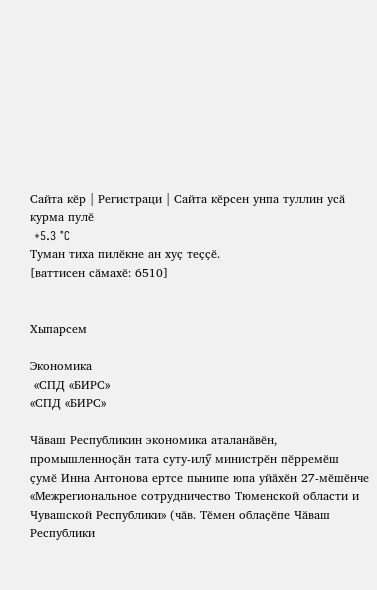Сайта кӗр | Регистраци | Сайта кӗрсен унпа туллин усӑ курма пулӗ
 +5.3 °C
Туман тиха пилӗкне ан хуҫ теҫҫӗ.
[ваттисен сӑмахӗ: 6510]


Хыпарсем

Экономика
 «СПД «БИРС»
«СПД «БИРС»

Чӑваш Республикин экономика аталанӑвӗн, промышленноҫӑн тата суту-илӳ министрӗн пӗрремӗш ҫумӗ Инна Антонова ертсе пынипе юпа уйӑхӗн 27-мӗшӗнче «Межрегиональное сотрудничество Тюменской области и Чувашской Республики» (чӑв. Тӗмен облаҫӗпе Чӑваш Республики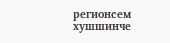регионсем хушшинче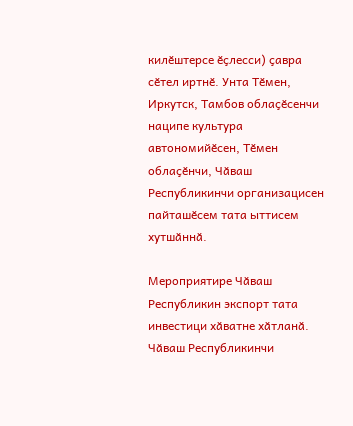килӗштерсе ӗҫлесси) ҫавра сӗтел иртнӗ. Унта Тӗмен, Иркутск, Тамбов облаҫӗсенчи наципе культура автономийӗсен, Тӗмен облаҫӗнчи, Чӑваш Республикинчи организацисен пайташӗсем тата ыттисем хутшӑннӑ.

Мероприятире Чӑваш Республикин экспорт тата инвестици хӑватне хӑтланӑ. Чӑваш Республикинчи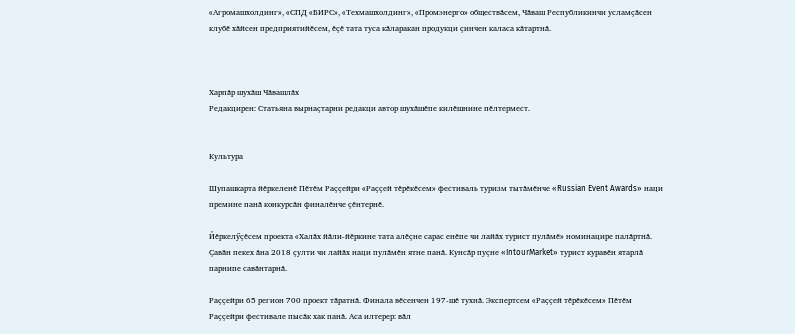«Агромашхолдинг», «СПД «БИРС», «Техмашхолдинг», «Промэнерго» обществӑсем, Чӑваш Республикинчи усламҫӑсен клубӗ хӑйсен предприятийӗсем, ӗҫӗ тата туса кӑларакан продукци ҫинчен каласа кӑтартнӑ.



Харпӑр шухӑш Чӑвашлӑх
Редакцирен: Статьяна вырнаҫтарни редакци автор шухӑшӗпе килӗшнине пӗлтермест.


Культура

Шупашкарта йӗркеленӗ Пӗтӗм Раҫҫейри «Раҫҫей тӗрӗкӗсем» фестиваль туризм тытӑмӗнче «Russian Event Awards» наци премине панӑ конкурсӑн финалӗнче ҫӗнтернӗ.

Йӗркелӳҫӗсем проекта «Халӑх йӑли-йӗркине тата алӗҫне сарас енӗпе чи лайӑх турист пулӑмӗ» номинацире палӑртнӑ. Ҫавӑн пекех ӑна 2018 ҫулти чи лайӑх наци пулӑмӗн ятне панӑ. Кунсӑр пуҫне «IntourMarket» турист куравӗн ятарлӑ парнипе савӑнтарнӑ.

Раҫҫейри 65 регион 700 проект тӑратнӑ. Финала вӗсенчен 197-шӗ тухнӑ. Экспертсем «Раҫҫей тӗрӗкӗсем» Пӗтӗм Раҫҫейри фестивале пысӑк хак панӑ. Аса илтерер: вӑл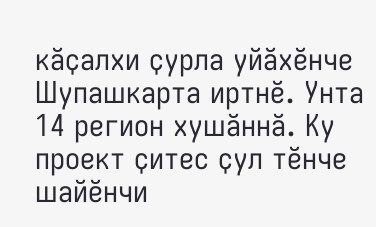кӑҫалхи ҫурла уйӑхӗнче Шупашкарта иртнӗ. Унта 14 регион хушӑннӑ. Ку проект ҫитес ҫул тӗнче шайӗнчи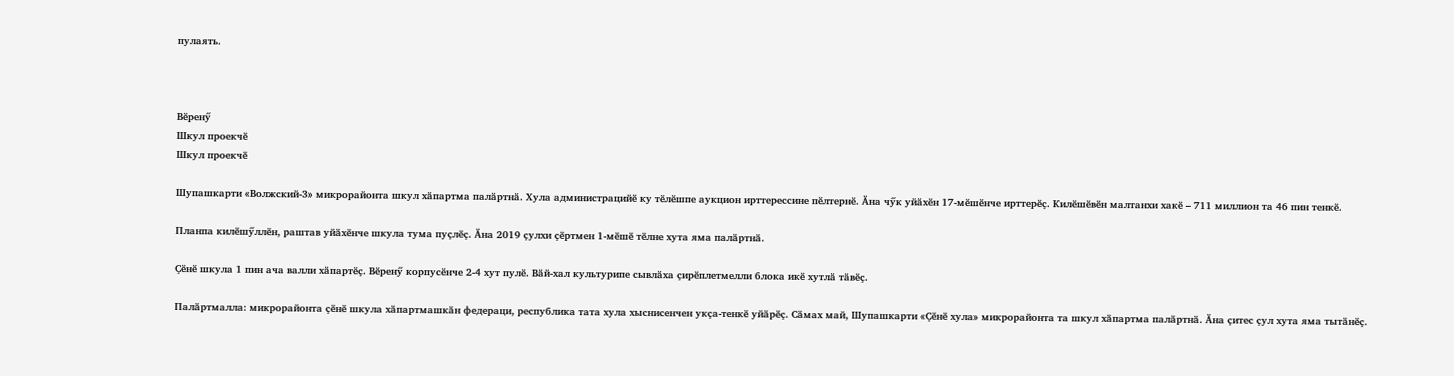пулаять.



Вӗренӳ
Шкул проекчӗ
Шкул проекчӗ

Шупашкарти «Волжский-3» микрорайонта шкул хӑпартма палӑртнӑ. Хула администрацийӗ ку тӗлӗшпе аукцион ирттерессине пӗлтернӗ. Ӑна чӳк уйӑхӗн 17-мӗшӗнче ирттерӗҫ. Килӗшӗвӗн малтанхи хакӗ – 711 миллион та 46 пин тенкӗ.

Планпа килӗшӳллӗн, раштав уйӑхӗнче шкула тума пуҫлӗҫ. Ӑна 2019 ҫулхи ҫӗртмен 1-мӗшӗ тӗлне хута яма палӑртнӑ.

Ҫӗнӗ шкула 1 пин ача валли хӑпартӗҫ. Вӗренӳ корпусӗнче 2-4 хут пулӗ. Вӑй-хал культурипе сывлӑха ҫирӗплетмелли блока икӗ хутлӑ тӑвӗҫ.

Палӑртмалла: микрорайонта ҫӗнӗ шкула хӑпартмашкӑн федераци, республика тата хула хыснисенчен укҫа-тенкӗ уйӑрӗҫ. Сӑмах май, Шупашкарти «Ҫӗнӗ хула» микрорайонта та шкул хӑпартма палӑртнӑ. Ӑна ҫитес ҫул хута яма тытӑнӗҫ.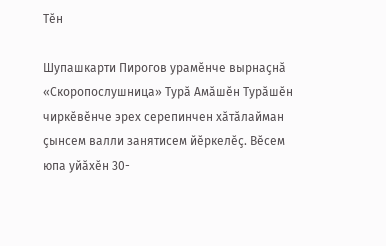Тӗн

Шупашкарти Пирогов урамӗнче вырнаҫнӑ «Скоропослушница» Турӑ Амӑшӗн Турӑшӗн чиркӗвӗнче эрех серепинчен хӑтӑлайман ҫынсем валли занятисем йӗркелӗҫ. Вӗсем юпа уйӑхӗн 30-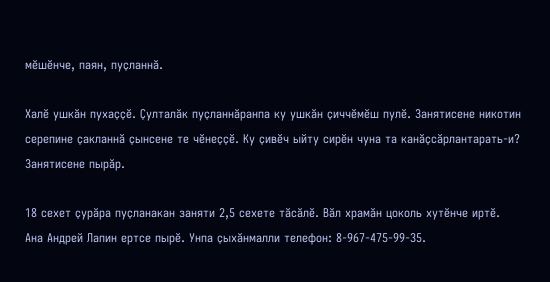мӗшӗнче, паян, пуҫланнӑ.

Халӗ ушкӑн пухаҫҫӗ. Ҫулталӑк пуҫланнӑранпа ку ушкӑн ҫиччӗмӗш пулӗ. Занятисене никотин серепине ҫакланнӑ ҫынсене те чӗнеҫҫӗ. Ку ҫивӗч ыйту сирӗн чуна та канӑҫсӑрлантарать-и? Занятисене пырӑр.

18 сехет ҫурӑра пуҫланакан заняти 2,5 сехете тӑсӑлӗ. Вӑл храмӑн цоколь хутӗнче иртӗ. Ана Андрей Лапин ертсе пырӗ. Унпа ҫыхӑнмалли телефон: 8-967-475-99-35.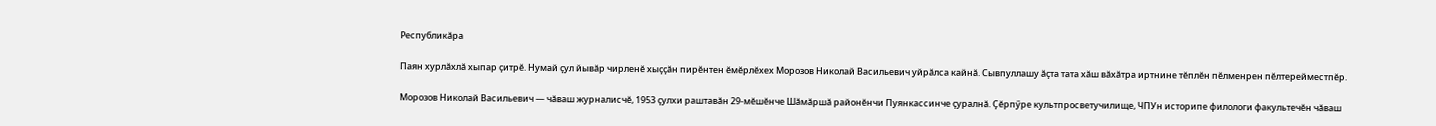Республикӑра

Паян хурлӑхлӑ хыпар ҫитрӗ. Нумай ҫул йывӑр чирленӗ хыҫҫӑн пирӗнтен ӗмӗрлӗхех Морозов Николай Васильевич уйрӑлса кайнӑ. Сывпуллашу ӑҫта тата хӑш вӑхӑтра иртнине тӗплӗн пӗлменрен пӗлтерейместпӗр.

Морозов Николай Васильевич — чӑваш журналисчӗ, 1953 ҫулхи раштавӑн 29-мӗшӗнче Шӑмӑршӑ районӗнчи Пуянкассинче ҫуралнӑ. Ҫӗрпӳре культпросветучилище, ЧПУн историпе филологи факультечӗн чӑваш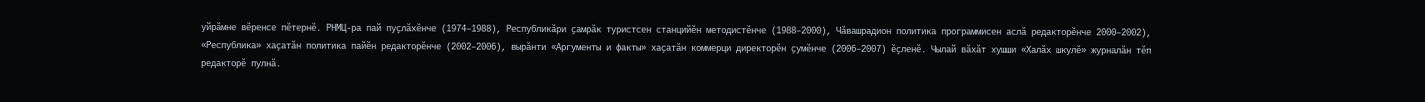уйрӑмне вӗренсе пӗтернӗ. РНМЦ-ра пай пуҫлӑхӗнче (1974–1988), Республикӑри ҫамрӑк туристсен станцийӗн методистӗнче (1988–2000), Чӑвашрадион политика программисен аслӑ редакторӗнче 2000–2002), «Республика» хаҫатӑн политика пайӗн редакторӗнче (2002–2006), вырӑнти «Аргументы и факты» хаҫатӑн коммерци директорӗн ҫумӗнче (2006–2007) ӗҫленӗ. Чылай вӑхӑт хушши «Халӑх шкулӗ» журналӑн тӗп редакторӗ пулнӑ.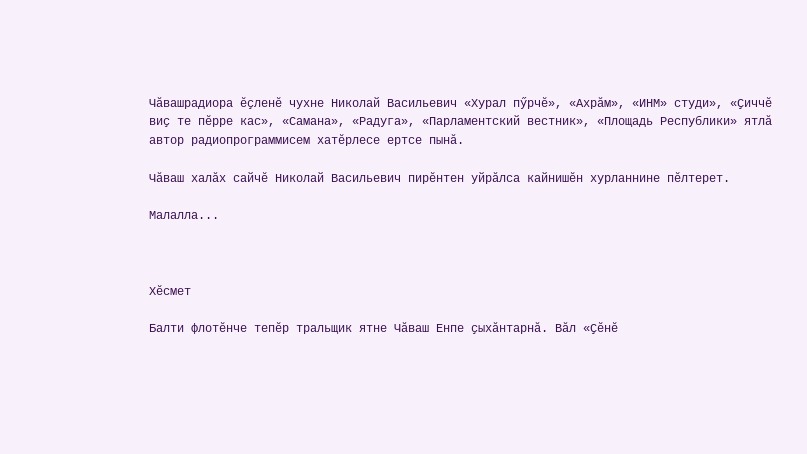Чӑвашрадиора ӗҫленӗ чухне Николай Васильевич «Хурал пӳрчӗ», «Ахрӑм», «ИНМ» студи», «Ҫиччӗ виҫ те пӗрре кас», «Самана», «Радуга», «Парламентский вестник», «Площадь Республики» ятлӑ автор радиопрограммисем хатӗрлесе ертсе пынӑ.

Чӑваш халӑх сайчӗ Николай Васильевич пирӗнтен уйрӑлса кайнишӗн хурланнине пӗлтерет.

Малалла...



Хӗсмет

Балти флотӗнче тепӗр тральщик ятне Чӑваш Енпе ҫыхӑнтарнӑ. Вӑл «Ҫӗнӗ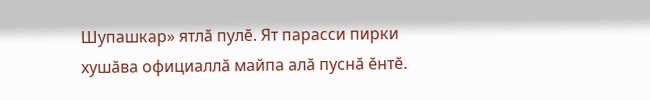Шупашкар» ятлӑ пулӗ. Ят парасси пирки хушӑва официаллӑ майпа алӑ пуснӑ ӗнтӗ.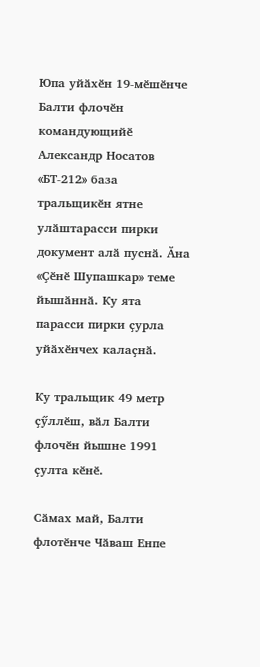Юпа уйӑхӗн 19-мӗшӗнче Балти флочӗн командующийӗ Александр Носатов «БТ-212» база тральщикӗн ятне улӑштарасси пирки документ алӑ пуснӑ. Ӑна «Ҫӗнӗ Шупашкар» теме йышӑннӑ. Ку ята парасси пирки ҫурла уйӑхӗнчех калаҫнӑ.

Ку тральщик 49 метр ҫӳллӗш, вӑл Балти флочӗн йышне 1991 ҫулта кӗнӗ.

Сӑмах май, Балти флотӗнче Чӑваш Енпе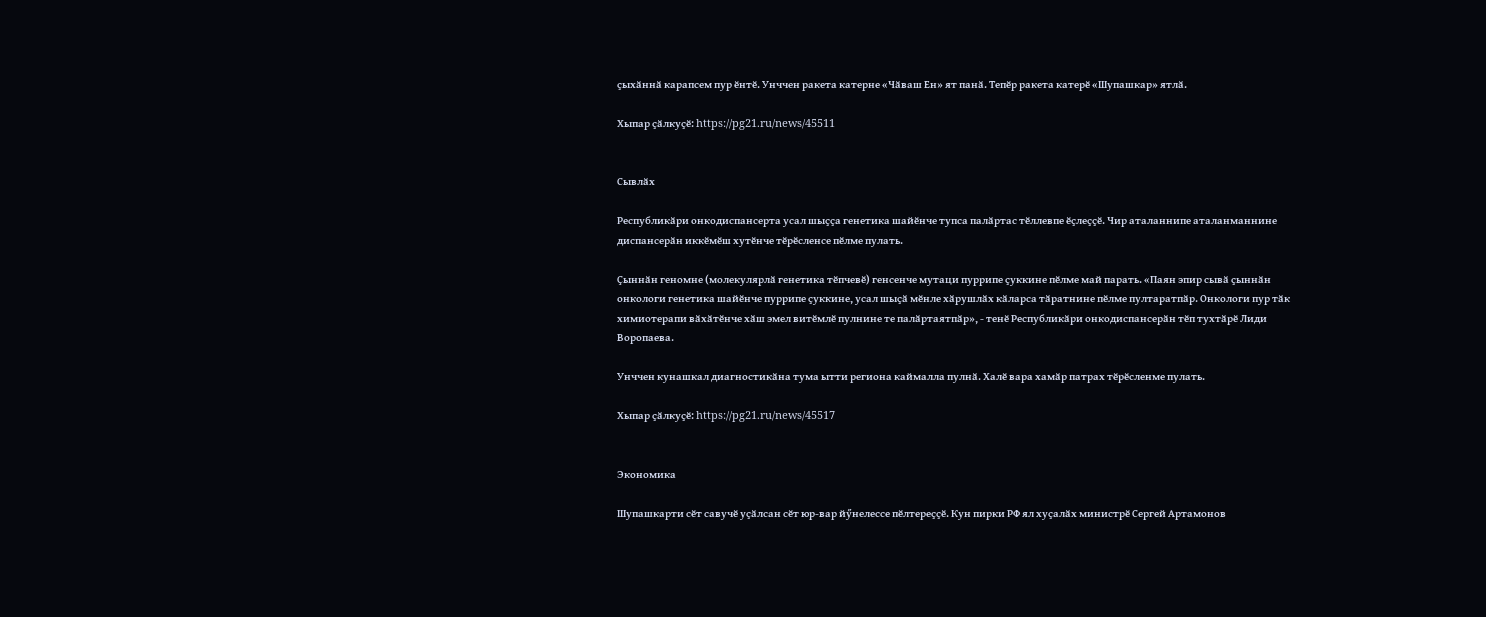ҫыхӑннӑ карапсем пур ӗнтӗ. Унччен ракета катерне «Чӑваш Ен» ят панӑ. Тепӗр ракета катерӗ «Шупашкар» ятлӑ.

Хыпар ҫӑлкуҫӗ: https://pg21.ru/news/45511


Сывлӑх

Республикӑри онкодиспансерта усал шыҫҫа генетика шайӗнче тупса палӑртас тӗллевпе ӗҫлеҫҫӗ. Чир аталаннипе аталанманнине диспансерӑн иккӗмӗш хутӗнче тӗрӗсленсе пӗлме пулать.

Ҫыннӑн геномне (молекулярлӑ генетика тӗпчевӗ) генсенче мутаци пуррипе ҫуккине пӗлме май парать. «Паян эпир сывӑ ҫыннӑн онкологи генетика шайӗнче пуррипе ҫуккине, усал шыҫӑ мӗнле хӑрушлӑх кӑларса тӑратнине пӗлме пултаратпӑр. Онкологи пур тӑк химиотерапи вӑхӑтӗнче хӑш эмел витӗмлӗ пулнине те палӑртаятпӑр», - тенӗ Республикӑри онкодиспансерӑн тӗп тухтӑрӗ Лиди Воропаева.

Унччен кунашкал диагностикӑна тума ытти региона каймалла пулнӑ. Халӗ вара хамӑр патрах тӗрӗсленме пулать.

Хыпар ҫӑлкуҫӗ: https://pg21.ru/news/45517


Экономика

Шупашкарти сӗт савучӗ уҫӑлсан сӗт юр-вар йӳнелессе пӗлтереҫҫӗ. Кун пирки РФ ял хуҫалӑх министрӗ Сергей Артамонов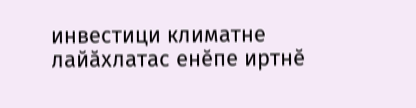инвестици климатне лайӑхлатас енӗпе иртнӗ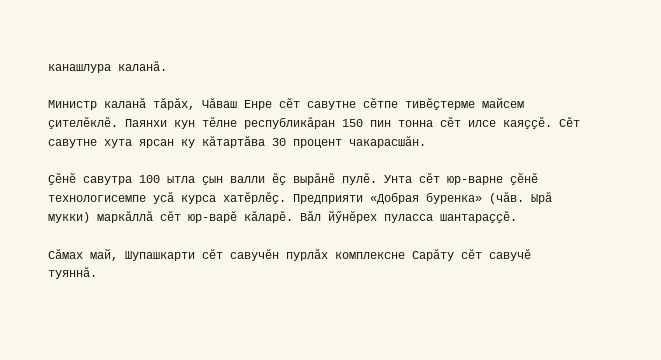канашлура каланӑ.

Министр каланӑ тӑрӑх, Чӑваш Енре сӗт савутне сӗтпе тивӗҫтерме майсем ҫителӗклӗ. Паянхи кун тӗлне республикӑран 150 пин тонна сӗт илсе каяҫҫӗ. Сӗт савутне хута ярсан ку кӑтартӑва 30 процент чакарасшӑн.

Ҫӗнӗ савутра 100 ытла ҫын валли ӗҫ вырӑнӗ пулӗ. Унта сӗт юр-варне ҫӗнӗ технологисемпе усӑ курса хатӗрлӗҫ. Предприяти «Добрая буренка» (чӑв. Ырӑ мукки) маркӑллӑ сӗт юр-варӗ кӑларӗ. Вӑл йӳнӗрех пуласса шантараҫҫӗ.

Сӑмах май, Шупашкарти сӗт савучӗн пурлӑх комплексне Сарӑту сӗт савучӗ туяннӑ.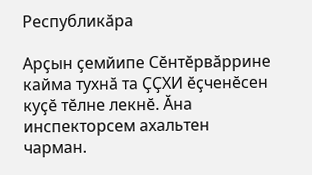Республикӑра

Арҫын ҫемйипе Сӗнтӗрвӑррине кайма тухнӑ та ҪҪХИ ӗҫченӗсен куҫӗ тӗлне лекнӗ. Ӑна инспекторсем ахальтен чарман.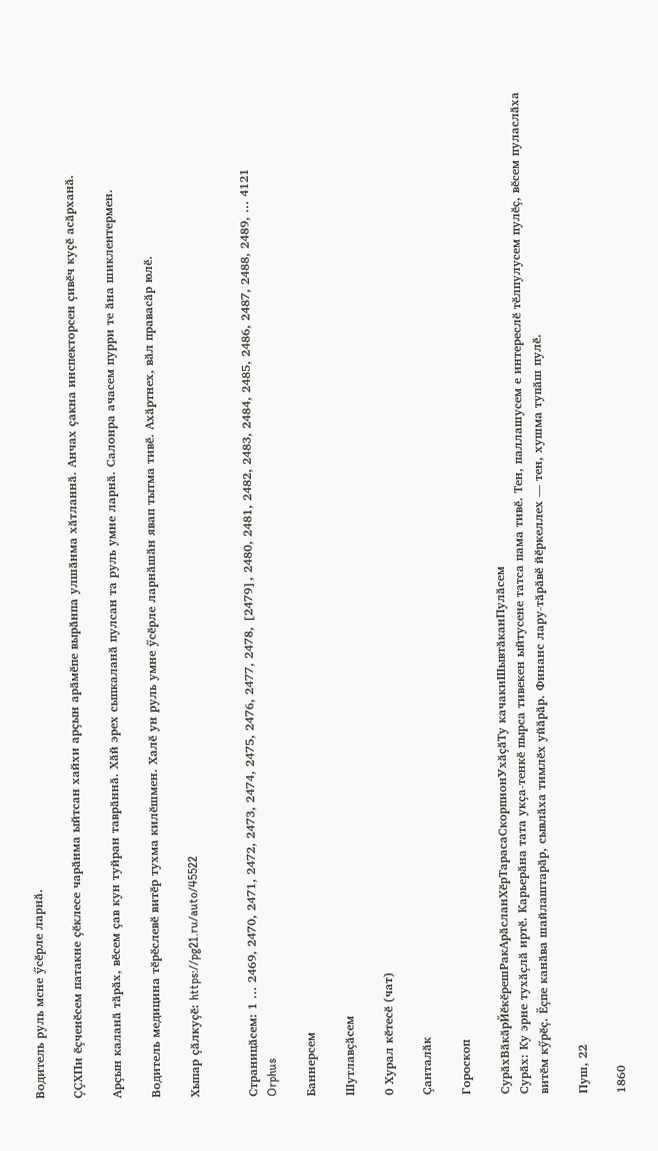Водитель руль мсне ӳсӗрле ларнӑ.

ҪҪХПи ӗҫченӗсем патакне ҫӗклесе чарӑнма ыйтсан хайхи арҫын арӑмӗпе вырӑнпа улшӑнма хӑтланнӑ. Анчах ҫакна инспекторсен ҫивӗч куҫӗ асӑрханӑ.

Арҫын каланӑ тӑрӑх, вӗсем ҫав кун туйран таврӑннӑ. Хӑй эрех сыпкаланӑ пулсан та руль умне ларнӑ. Салонра ачасем пурри те ӑна шиклентермен.

Водитель медицина тӗрӗслевӗ витӗр тухма килӗшмен. Халӗ ун руль умне ӳсӗрле ларнӑшӑн явап тытма тивӗ. Ахӑртнех, вӑл правасӑр юлӗ.

Хыпар ҫӑлкуҫӗ: https://pg21.ru/auto/45522


Страницӑсем: 1 ... 2469, 2470, 2471, 2472, 2473, 2474, 2475, 2476, 2477, 2478, [2479], 2480, 2481, 2482, 2483, 2484, 2485, 2486, 2487, 2488, 2489, ... 4121
Orphus

Баннерсем

Шутлавҫӑсем

0 Хурал кӗтесӗ (чат)

Ҫанталӑк

Гороскоп

СурӑхВӑкӑрЙӗкӗрешРакАрӑсланХӗрТарасаСкорпионУхӑҫӑТу качакиШывтӑканПулӑсем
Сурӑх: Ку эрне тухӑҫлӑ иртӗ. Карьерӑна тата укҫа-тенкӗ пырса тивекен ыйтусене татса пама тивӗ. Тен, паллашусем е интереслӗ тӗлпулусем пулӗҫ, вӗсем пуласлӑха витӗм кӳрӗҫ. Ӗҫпе канӑва шайлаштарӑр, сывлӑха тимлӗх уйӑрӑр. Финанс лару-тӑрӑвӗ йӗркеллех — тен, хушма тупӑш пулӗ.

Пуш, 22

1860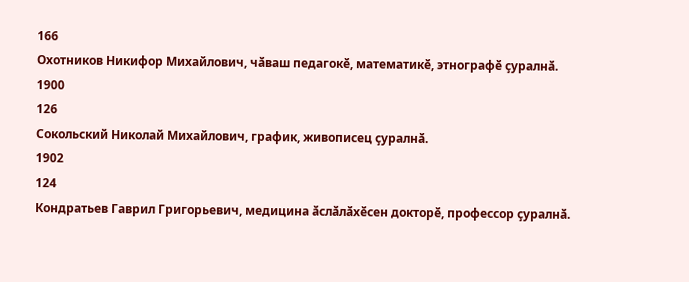166
Охотников Никифор Михайлович, чӑваш педагокӗ, математикӗ, этнографӗ ҫуралнӑ.
1900
126
Сокольский Николай Михайлович, график, живописец ҫуралнӑ.
1902
124
Кондратьев Гаврил Григорьевич, медицина ӑслӑлӑхӗсен докторӗ, профессор ҫуралнӑ.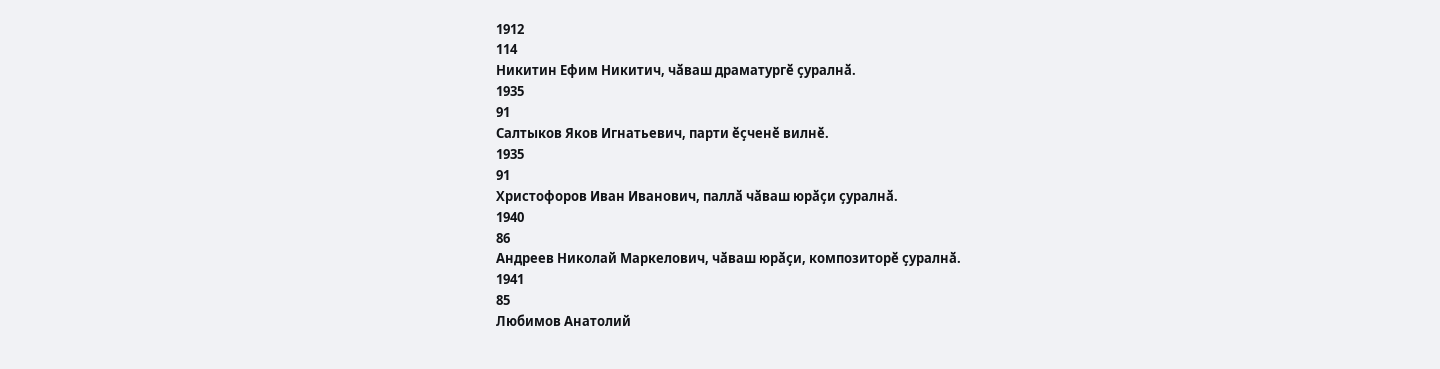1912
114
Никитин Ефим Никитич, чӑваш драматургӗ ҫуралнӑ.
1935
91
Салтыков Яков Игнатьевич, парти ӗҫченӗ вилнӗ.
1935
91
Христофоров Иван Иванович, паллӑ чӑваш юрӑҫи ҫуралнӑ.
1940
86
Андреев Николай Маркелович, чӑваш юрӑҫи, композиторӗ ҫуралнӑ.
1941
85
Любимов Анатолий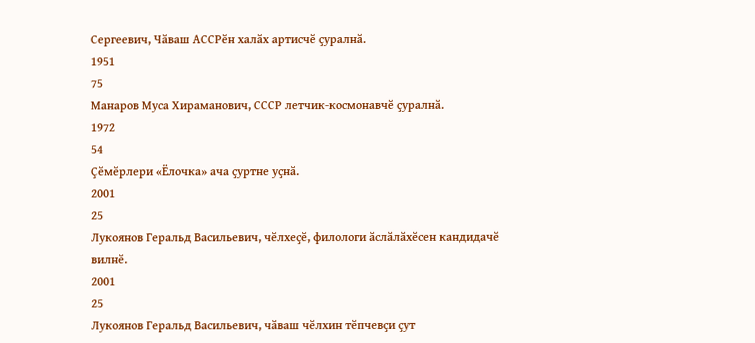Сергеевич, Чӑваш АССРӗн халӑх артисчӗ ҫуралнӑ.
1951
75
Манаров Муса Хираманович, СССР летчик-космонавчӗ ҫуралнӑ.
1972
54
Ҫӗмӗрлери «Ёлочка» ача ҫуртне уҫнӑ.
2001
25
Лукоянов Геральд Васильевич, чӗлхеҫӗ, филологи ӑслӑлӑхӗсен кандидачӗ вилнӗ.
2001
25
Лукоянов Геральд Васильевич, чӑваш чӗлхин тӗпчевҫи ҫут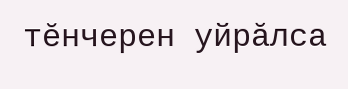тӗнчерен уйрӑлса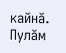кайнӑ.
Пулӑм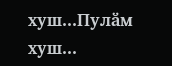хуш...Пулӑм хуш...